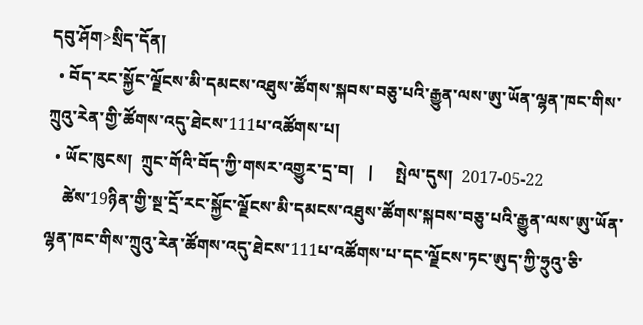དབུ་ཤོག>སྲིད་དོན།
  • བོད་རང་སྐྱོང་ལྗོངས་མི་དམངས་འཐུས་ཚོགས་སྐབས་བཅུ་པའི་རྒྱུན་ལས་ཨུ་ཡོན་ལྷན་ཁང་གིས་ཀྲུའུ་རེན་གྱི་ཚོགས་འདུ་ཐེངས་111པ་འཚོགས་པ།
  • ཡོང་ཁུངས།  ཀྲུང་གོའི་བོད་ཀྱི་གསར་འགྱུར་དྲ་བ།   |     སྤེལ་དུས།  2017-05-22
    ཚེས་19ཉིན་གྱི་སྔ་དྲོ་རང་སྐྱོང་ལྗོངས་མི་དམངས་འཐུས་ཚོགས་སྐབས་བཅུ་པའི་རྒྱུན་ལས་ཨུ་ཡོན་ལྷན་ཁང་གིས་ཀྲུའུ་རེན་ཚོགས་འདུ་ཐེངས་111པ་འཚོགས་པ་དང་ལྗོངས་ཏང་ཨུད་ཀྱི་ཧྲུའུ་ཅི་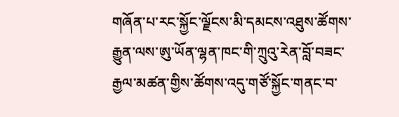གཞོན་པ་རང་སྐྱོང་ལྗོངས་མི་དམངས་འཐུས་ཚོགས་རྒྱུན་ལས་ཨུ་ཡོན་ལྷན་ཁང་གི་ཀྲུའུ་རེན་བློ་བཟང་རྒྱལ་མཚན་གྱིས་ཚོགས་འདུ་གཙོ་སྐྱོང་གནང་བ་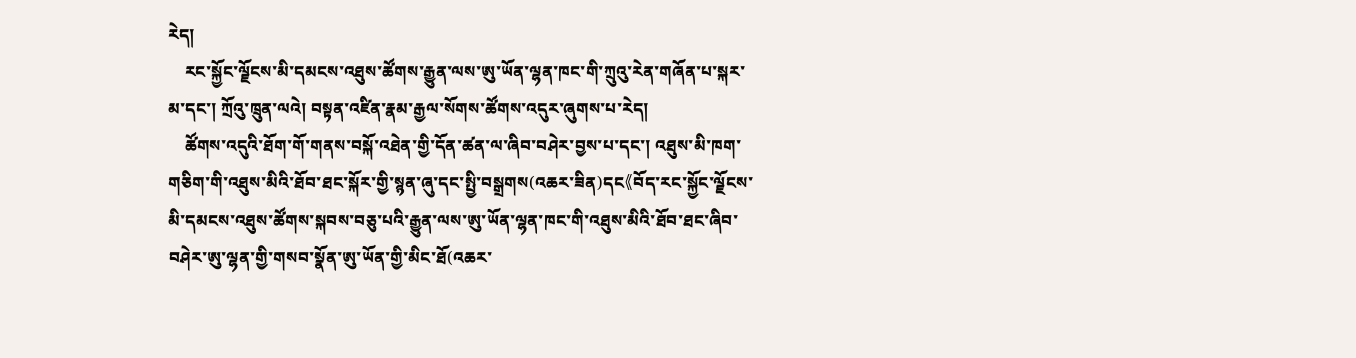རེད།
    རང་སྐྱོང་ལྗོངས་མི་དམངས་འཐུས་ཚོགས་རྒྱུན་ལས་ཨུ་ཡོན་ལྷན་ཁང་གི་ཀྲུའུ་རེན་གཞོན་པ་སྐར་མ་དང་། ཀྲོའུ་ཁྲུན་ལའེ། བསྟན་འཛིན་རྣམ་རྒྱལ་སོགས་ཚོགས་འདུར་ཞུགས་པ་རེད།
    ཚོགས་འདུའི་ཐོག་གོ་གནས་བསྐོ་འཐེན་གྱི་དོན་ཚན་ལ་ཞིབ་བཤེར་བྱས་པ་དང་། འཐུས་མི་ཁག་གཅིག་གི་འཐུས་མིའི་ཐོབ་ཐང་སྐོར་གྱི་སྙན་ཞུ་དང་སྤྱི་བསྒྲགས(འཆར་ཟིན)དང《བོད་རང་སྐྱོང་ལྗོངས་མི་དམངས་འཐུས་ཚོགས་སྐབས་བཅུ་པའི་རྒྱུན་ལས་ཨུ་ཡོན་ལྷན་ཁང་གི་འཐུས་མིའི་ཐོབ་ཐང་ཞིབ་བཤེར་ཨུ་ལྷན་གྱི་གསབ་སྣོན་ཨུ་ཡོན་གྱི་མིང་ཐོ(འཆར་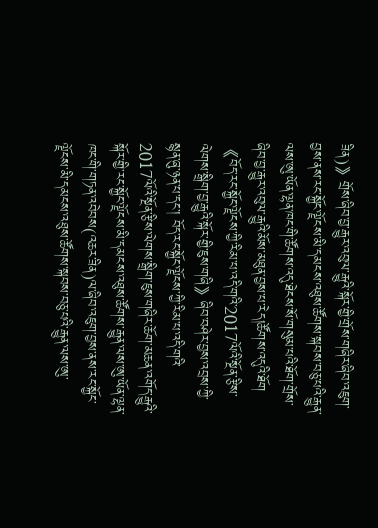ཟིན)》གྲོས་ཞིབ་བྱ་རྒྱུར་འབུལ་རྒྱུའི་སྐོར་གྱི་གྲོས་གཞིར་ཞིབ་འཇུག་བྱས་ནས་རང་སྐྱོང་ལྗོངས་མི་དམངས་འཐུས་ཚོགས་སྐབས་བཅུ་པའི་རྒྱུན་ལས་ཨུ་ཡོན་ལྷན་ཁང་གི་ཚོགས་འདུ་ཐེངས་སོ་གསུམ་པའི་ཐོག་གྲོས་ཞིབ་བྱ་རྒྱུར་འབུལ་རྒྱུའི་མོས་མཐུན་བྱས་པ་རེད།ཚོགས་འདུའི་ཐོག《བོད་རང་སྐྱོང་ལྗོངས་ཀྱི་རིམ་པ་འདི་གའི་2017ལོའི་སྔོན་རྩིས་ལེགས་སྒྲིག་བྱ་རྒྱུའི་སྐོར་གྱི་ཇུས་གཞི》ཞིབ་བཤེར་བྱས་འབྲས་ཀྱི་སྙན་ཞུ་ཉན་པ་དང་། བོད་རང་སྐྱོང་ལྗོངས་ཀྱི་རིམ་པ་འདི་གའི་2017ལོའི་སྔོན་རྩིས་ལེགས་སྒྲིག་ཇུས་གཞིར་ཆོག་མཆན་འགོད་རྒྱུའི་སྐོར་གྱི་རང་སྐྱོང་ལྗོངས་མི་དམངས་འཐུས་ཚོགས་རྒྱུན་ལས་ཨུ་ཡོན་ལྷན་ཁང་གི་གཏན་འབེབས(འཆར་ཟིན)ལ་ཞིབ་འཇུག་བྱས་ནས་རང་སྐྱོང་ལྗོངས་མི་དམངས་འཐུས་ཚོགས་སྐབས་བཅུ་པའི་རྒྱུན་ལས་ཨུ་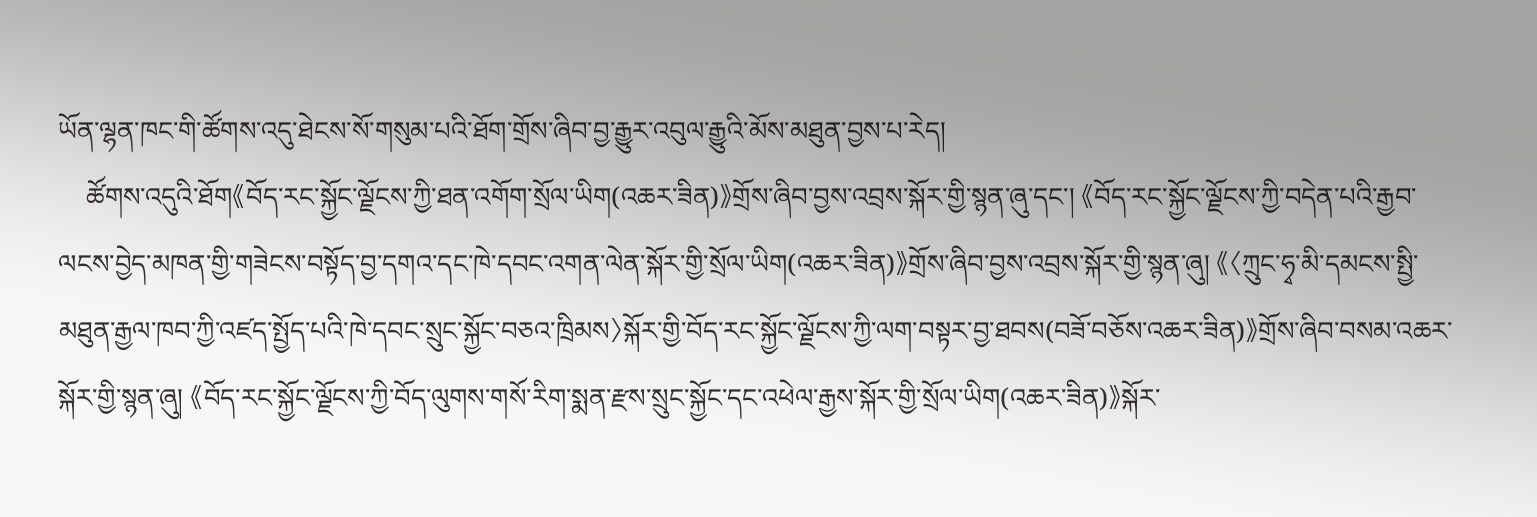ཡོན་ལྷན་ཁང་གི་ཚོགས་འདུ་ཐེངས་སོ་གསུམ་པའི་ཐོག་གྲོས་ཞིབ་བྱ་རྒྱུར་འབུལ་རྒྱུའི་མོས་མཐུན་བྱས་པ་རེད།
    ཚོགས་འདུའི་ཐོག《བོད་རང་སྐྱོང་ལྗོངས་ཀྱི་ཐན་འགོག་སྲོལ་ཡིག(འཆར་ཟིན)》གྲོས་ཞིབ་བྱས་འབྲས་སྐོར་གྱི་སྙན་ཞུ་དང་། 《བོད་རང་སྐྱོང་ལྗོངས་ཀྱི་བདེན་པའི་རྒྱབ་ལངས་བྱེད་མཁན་གྱི་གཟེངས་བསྟོད་བྱ་དགའ་དང་ཁེ་དབང་འགན་ལེན་སྐོར་གྱི་སྲོལ་ཡིག(འཆར་ཟིན)》གྲོས་ཞིབ་བྱས་འབྲས་སྐོར་གྱི་སྙན་ཞུ། 《〈ཀྲུང་ཧྭ་མི་དམངས་སྤྱི་མཐུན་རྒྱལ་ཁབ་ཀྱི་འཛད་སྤྱོད་པའི་ཁེ་དབང་སྲུང་སྐྱོང་བཅའ་ཁྲིམས〉སྐོར་གྱི་བོད་རང་སྐྱོང་ལྗོངས་ཀྱི་ལག་བསྟར་བྱ་ཐབས(བཟོ་བཅོས་འཆར་ཟིན)》གྲོས་ཞིབ་བསམ་འཆར་སྐོར་གྱི་སྙན་ཞུ། 《བོད་རང་སྐྱོང་ལྗོངས་ཀྱི་བོད་ལུགས་གསོ་རིག་སྨན་རྫས་སྲུང་སྐྱོང་དང་འཕེལ་རྒྱས་སྐོར་གྱི་སྲོལ་ཡིག(འཆར་ཟིན)》སྐོར་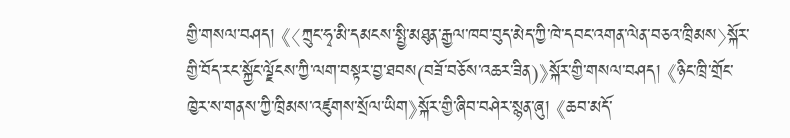གྱི་གསལ་བཤད། 《〈ཀྲུང་ཧྭ་མི་དམངས་སྤྱི་མཐུན་རྒྱལ་ཁབ་བུད་མེད་ཀྱི་ཁེ་དབང་འགན་ལེན་བཅའ་ཁྲིམས〉སྐོར་གྱི་བོད་རང་སྐྱོང་ལྗོངས་ཀྱི་ལག་བསྟར་བྱ་ཐབས(བཟོ་བཅོས་འཆར་ཟིན)》སྐོར་གྱི་གསལ་བཤད། 《ཉིང་ཁྲི་གྲོང་ཁྱེར་ས་གནས་ཀྱི་ཁྲིམས་འཛུགས་སྲོལ་ཡིག》སྐོར་གྱི་ཞིབ་བཤེར་སྙན་ཞུ། 《ཆབ་མདོ་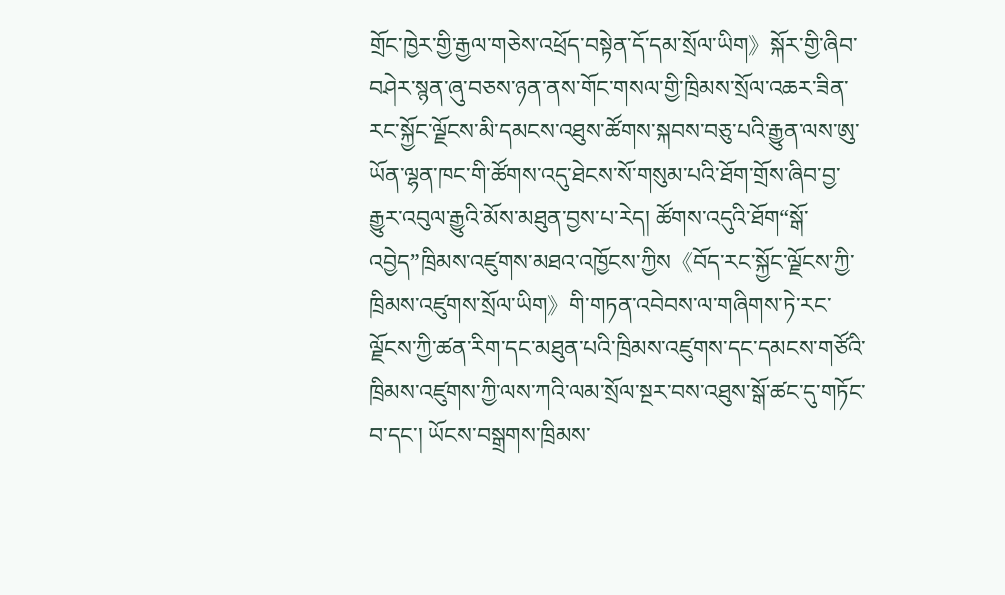གྲོང་ཁྱེར་གྱི་རྒྱལ་གཅེས་འཕྲོད་བསྟེན་དོ་དམ་སྲོལ་ཡིག》སྐོར་གྱི་ཞིབ་བཤེར་སྙན་ཞུ་བཅས་ཉན་ནས་གོང་གསལ་གྱི་ཁྲིམས་སྲོལ་འཆར་ཟིན་རང་སྐྱོང་ལྗོངས་མི་དམངས་འཐུས་ཚོགས་སྐབས་བཅུ་པའི་རྒྱུན་ལས་ཨུ་ཡོན་ལྷན་ཁང་གི་ཚོགས་འདུ་ཐེངས་སོ་གསུམ་པའི་ཐོག་གྲོས་ཞིབ་བྱ་རྒྱུར་འབུལ་རྒྱུའི་མོས་མཐུན་བྱས་པ་རེད། ཚོགས་འདུའི་ཐོག“སྒོ་འབྱེད”ཁྲིམས་འཛུགས་མཐའ་འཁྱོངས་ཀྱིས《བོད་རང་སྐྱོང་ལྗོངས་ཀྱི་ཁྲིམས་འཛུགས་སྲོལ་ཡིག》གི་གཏན་འབེབས་ལ་གཞིགས་ཏེ་རང་ལྗོངས་ཀྱི་ཚན་རིག་དང་མཐུན་པའི་ཁྲིམས་འཛུགས་དང་དམངས་གཙོའི་ཁྲིམས་འཛུགས་ཀྱི་ལས་ཀའི་ལམ་སྲོལ་སྔར་བས་འཐུས་སྒོ་ཚང་དུ་གཏོང་བ་དང་། ཡོངས་བསྒྲགས་ཁྲིམས་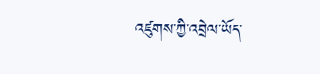འཛུགས་ཀྱི་འབྲེལ་ཡོད་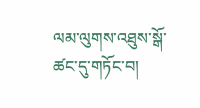ལམ་ལུགས་འཐུས་སྒོ་ཚང་དུ་གཏོང་བ།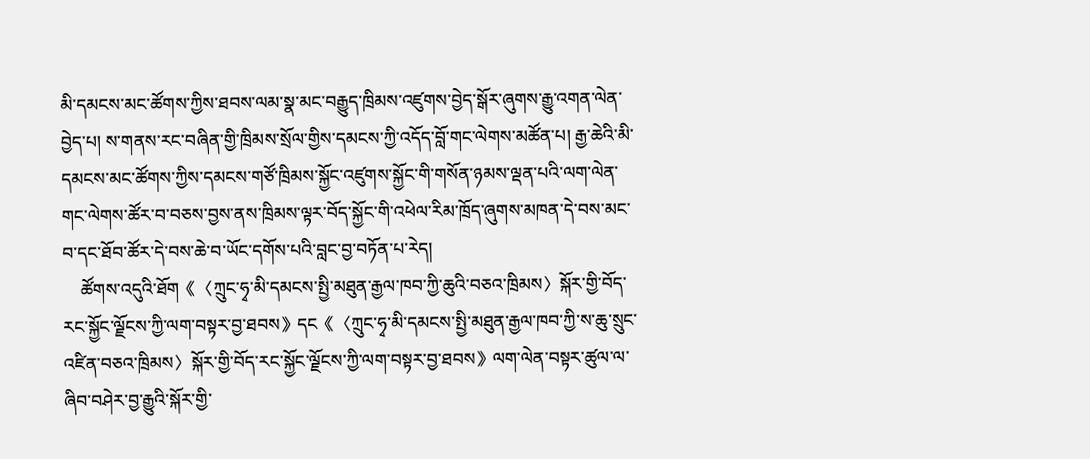མི་དམངས་མང་ཚོགས་ཀྱིས་ཐབས་ལམ་སྣ་མང་བརྒྱུད་ཁྲིམས་འཛུགས་བྱེད་སྒོར་ཞུགས་རྒྱུ་འགན་ལེན་བྱེད་པ། ས་གནས་རང་བཞིན་གྱི་ཁྲིམས་སྲོལ་གྱིས་དམངས་ཀྱི་འདོད་བློ་གང་ལེགས་མཚོན་པ། རྒྱ་ཆེའི་མི་དམངས་མང་ཚོགས་ཀྱིས་དམངས་གཙོ་ཁྲིམས་སྐྱོང་འཛུགས་སྐྱོང་གི་གསོན་ཉམས་ལྡན་པའི་ལག་ལེན་གང་ལེགས་ཚོར་བ་བཅས་བྱས་ནས་ཁྲིམས་ལྟར་བོད་སྐྱོང་གི་འཕེལ་རིམ་ཁྲོད་ཞུགས་མཁན་དེ་བས་མང་བ་དང་ཐོབ་ཚོར་དེ་བས་ཆེ་བ་ཡོང་དགོས་པའི་བླང་བྱ་བཏོན་པ་རེད།
    ཚོགས་འདུའི་ཐོག《〈ཀྲུང་ཧྭ་མི་དམངས་སྤྱི་མཐུན་རྒྱལ་ཁབ་ཀྱི་ཆུའི་བཅའ་ཁྲིམས〉སྐོར་གྱི་བོད་རང་སྐྱོང་ལྗོངས་ཀྱི་ལག་བསྟར་བྱ་ཐབས》དང《〈ཀྲུང་ཧྭ་མི་དམངས་སྤྱི་མཐུན་རྒྱལ་ཁབ་ཀྱི་ས་ཆུ་སྲུང་འཛིན་བཅའ་ཁྲིམས〉སྐོར་གྱི་བོད་རང་སྐྱོང་ལྗོངས་ཀྱི་ལག་བསྟར་བྱ་ཐབས》ལག་ལེན་བསྟར་ཚུལ་ལ་ཞིབ་བཤེར་བྱ་རྒྱུའི་སྐོར་གྱི་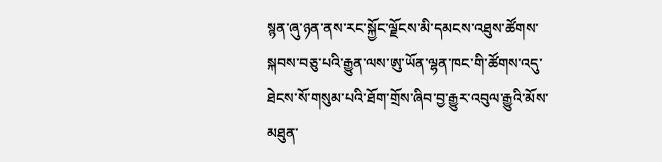སྙན་ཞུ་ཉན་ནས་རང་སྐྱོང་ལྗོངས་མི་དམངས་འཐུས་ཚོགས་སྐབས་བཅུ་པའི་རྒྱུན་ལས་ཨུ་ཡོན་ལྷན་ཁང་གི་ཚོགས་འདུ་ཐེངས་སོ་གསུམ་པའི་ཐོག་གྲོས་ཞིབ་བྱ་རྒྱུར་འབུལ་རྒྱུའི་མོས་མཐུན་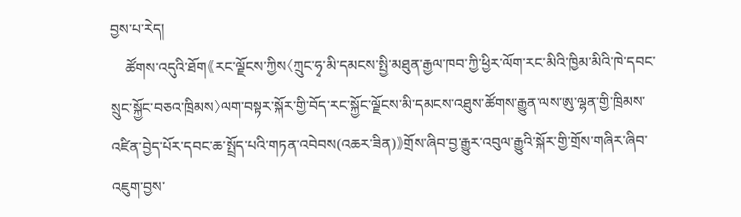བྱས་པ་རེད།
    ཚོགས་འདུའི་ཐོག《རང་ལྗོངས་ཀྱིས〈ཀྲུང་ཧྭ་མི་དམངས་སྤྱི་མཐུན་རྒྱལ་ཁབ་ཀྱི་ཕྱིར་ལོག་རང་མིའི་ཁྱིམ་མིའི་ཁེ་དབང་སྲུང་སྐྱོང་བཅའ་ཁྲིམས〉ལག་བསྟར་སྐོར་གྱི་བོད་རང་སྐྱོང་ལྗོངས་མི་དམངས་འཐུས་ཚོགས་རྒྱུན་ལས་ཨུ་ལྷན་གྱི་ཁྲིམས་འཛིན་བྱེད་པོར་དབང་ཆ་སྤྲོད་པའི་གཏན་འབེབས(འཆར་ཟིན)》གྲོས་ཞིབ་བྱ་རྒྱུར་འབུལ་རྒྱུའི་སྐོར་གྱི་གྲོས་གཞིར་ཞིབ་འཇུག་བྱས་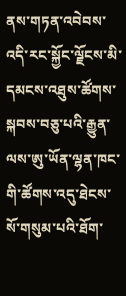ནས་གཏན་འབེབས་འདི་རང་སྐྱོང་ལྗོངས་མི་དམངས་འཐུས་ཚོགས་སྐབས་བཅུ་པའི་རྒྱུན་ལས་ཨུ་ཡོན་ལྷན་ཁང་གི་ཚོགས་འདུ་ཐེངས་སོ་གསུམ་པའི་ཐོག་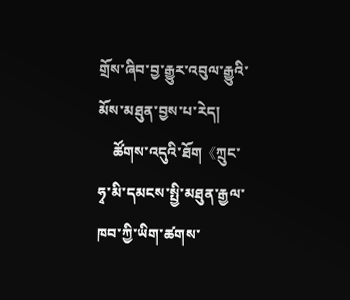གྲོས་ཞིབ་བྱ་རྒྱུར་འབུལ་རྒྱུའི་མོས་མཐུན་བྱས་པ་རེད།
    ཚོགས་འདུའི་ཐོག《ཀྲུང་ཧྭ་མི་དམངས་སྤྱི་མཐུན་རྒྱལ་ཁབ་ཀྱི་ཡིག་ཚགས་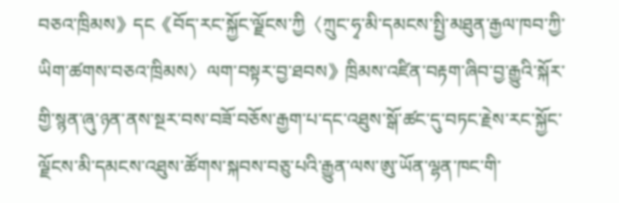བཅའ་ཁྲིམས》དང《བོད་རང་སྐྱོང་ལྗོངས་ཀྱི〈ཀྲུང་ཧྭ་མི་དམངས་སྤྱི་མཐུན་རྒྱལ་ཁབ་ཀྱི་ཡིག་ཚགས་བཅའ་ཁྲིམས〉ལག་བསྟར་བྱ་ཐབས》ཁྲིམས་འཛིན་བརྟག་ཞིབ་བྱ་རྒྱུའི་སྐོར་གྱི་སྙན་ཞུ་ཉན་ནས་སྔར་བས་བཟོ་བཅོས་རྒྱག་པ་དང་འཐུས་སྒོ་ཚང་དུ་བཏང་རྗེས་རང་སྐྱོང་ལྗོངས་མི་དམངས་འཐུས་ཚོགས་སྐབས་བཅུ་པའི་རྒྱུན་ལས་ཨུ་ཡོན་ལྷན་ཁང་གི་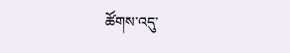ཚོགས་འདུ་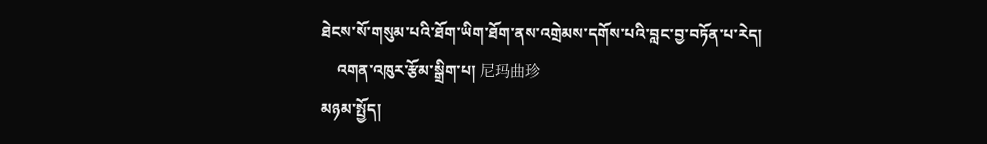ཐེངས་སོ་གསུམ་པའི་ཐོག་ཡིག་ཐོག་ནས་འགྲེམས་དགོས་པའི་བླང་བྱ་བཏོན་པ་རེད།
    འགན་འཁུར་རྩོམ་སྒྲིག་པ། 尼玛曲珍
མཉམ་སྤྱོད།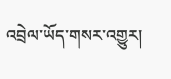འབྲེལ་ཡོད་གསར་འགྱུར།